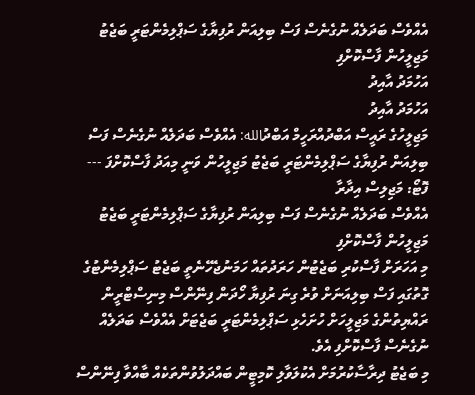އެއްވެސް ބަދަލެއް ނުގެނެސް ފަސް ބިލިއަން ރުފިޔާގެ ސަޕްލިމެންޓަރީ ބަޖެޓު މަޖިލީހުން ފާސްކޮށްފި
އަހުމަދު އާއިދު
އަހުމަދު އާއިދު
މަޖިލީހުގެ ރައީސް އަބްދުއްރަހީމް އަބްދުالله: އެއްވެސް ބަދަލެއް ނުގެނެސް ފަސް ބިލިއަން ރުފިޔާގެ ސަޕްލިމެންޓަރީ ބަޖެޓު މަޖިލީހުން ވަނީ މިއަދު ފާސްކޮށްފަ --- ފޮޓޯ: މަޖިލިސް އިދާރާ
އެއްވެސް ބަދަލެއް ނުގެނެސް ފަސް ބިލިއަން ރުފިޔާގެ ސަޕްލިމެންޓަރީ ބަޖެޓު މަޖިލީހުން ފާސްކޮށްފި
މި އަހަރަށް ފާސްކުރި ބަޖެޓުން ހަރަދުތައް ހަމަނުޖެހޭނެތީ ބަޖެޓު ސަޕްލިމެންޓުގެ ގޮތުގައި ފަސް ބިލިއަނަށް ވުރެ ގިނަ ރުފިޔާ ހޯދަން ފިނޭންސް މިނިސްޓްރީން ރައްޔިތުންގެ މަޖިލީހަށް ހުށަހެޅި ސަޕްލިމެންޓަރީ ބަޖެޓަށް އެއްވެސް ބަދަލެއް ނުގެނެސް ފާސްކޮށްފި އެވެ.
މި ބަޖެޓު ދިރާސާކުރުމަށް އެކުލަވާލި ކޮމިޓީން ބައްދަލުވުންތަކެއް ބާއްވާ ފިނޭންސް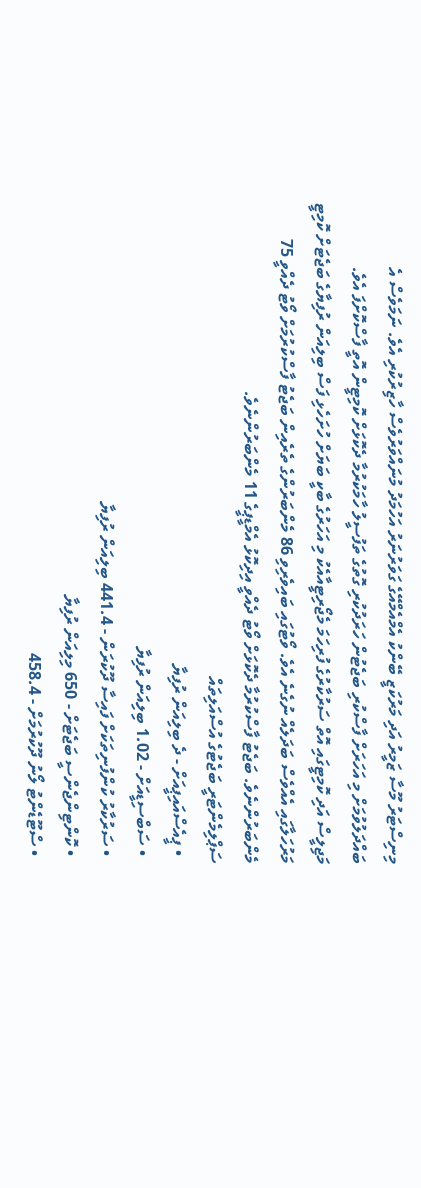މިނިސްޓަރު މޫސާ ޒަމީރު އަދި މަރުކަޒީ ބޭންކު އެމްއެމްއޭގެ ގަވަރުނަރު އަހުމަދު މުނައްވަރުވެސް ހާޒިރުކުރި އެވެ. ނަމަވެސް އެ ބައްދަލުވުމަށް މި އަހަރަށް ފާސްކުރި ބަޖެޓުން ހަރަދުކުރި ގޮތުގެ ތަފުސީލު ހާމަކުރުމާ ދެކޮޅަށް ކޮމިޓީން އޮތީ ފާސްކޮށްފަ އެވެ.
މަޖިލީސް އަދި ކޮމިޓީގައި އޮތް ސަރުކާރުގެ ފުރިހަމަ މެޖޯރިޓީއާއެކު މި އަހަރުގެ ބާކީ ބަޔަށް ހުށަހެޅި ފަސް ބިލިއަން ރުފިޔާގެ ބަޖެޓަށް ކޮމިޓީ މަރުހަލާގައި އެއްވެސް ބަދަލެއް ނުގެނެ އެވެ. ވޯޓުގައި ބައިވެރިވި 86 މެންބަރުންގެ ތެރެއިން ބަޖެޓު ފާސްކުރުމަށް ވޯޓު ދެއްވީ 75 މެންބަރުންނެވެ. ބަޖެޓު ފާސްކުރުމާ ދެކޮޅަށް ވޯޓު ދެއްވީ އިދިކޮޅު އެމްޑީޕީގެ 11 މެންބަރުންނެވެ.
ސަޕްލިމެންޓަރީ ބަޖެޓުގެ އުސްއަލިތައް
  • ޕީއެސްއައިޕީއަށް - ދެ ބިލިއަން ރުފިޔާ
  • ސަބްސިޑީއަށް - 1.02 ބިލިއަން ރުފިޔާ
  • ސަރުކާރު ކުންފުނިތަކަށް ފައިސާ ދޫކުރަން - 441.4 ބިލިއަން ރުފިޔާ
  • ކޮންޓިންޖެންސީ ބަޖެޓަށް - 650 މިލިއަން ރުފިޔާ
  • ސްޓޫޑެންޓު ލޯނު ދޫކުރުމަށް - 458.4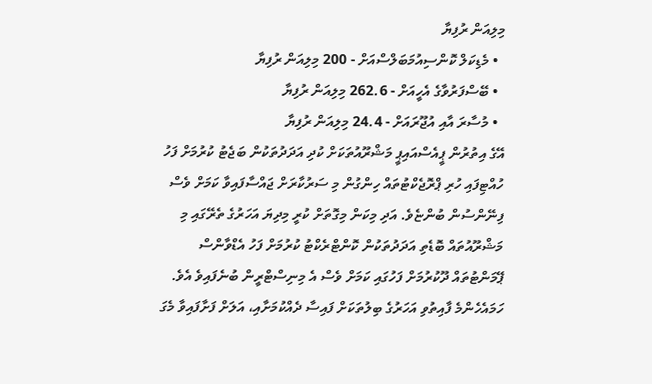މިލިއަން ރުފިޔާ
  • މެޑިކަލް ކޮންސިއުމަބަލްސްއަށް - 200 މިލިއަން ރުފިޔާ
  • ބޭސްފަރުވާގެ އެހީއަށް - 262.6 މިލިއަން ރުފިޔާ
  • މުސާރަ އާއި އުޖޫރައަށް - 24.4 މިލިއަން ރުފިޔާ
އޭގެ އިތުރުން ޕީއެސްއައިޕީ މަޝްރޫއުތަކަށް ކުދި އަދަދުތަކުން ބަޖެޓު ކުރުމަށް ފަހު ހުއްޓިފައި ހުރި ޕްރޮޖެކްޓުތައް ހިންގުން މި ސަރުކާރަށް ޖައްސާފައިވާ ކަމަށް ވެސް ފިނޭންސުން ބުންޏެވެ. އަދި މިކަން މިގޮތަށް ކުރީ މިދިޔަ އަހަރުގެ ތެރޭގައި މި މަޝްރޫއުތައް ބޮޑެތި އަދަދުތަކުން ކޮންޓްރެކްޓު ކުރުމަށް ފަހު އެޑްވާންސް ޕޭމަންޓުތައް ދޫކުރުމަށް ފަހުގައި ކަމަށް ވެސް އެ މިނިސްޓްރީން ބުނެފައިވެ އެވެ.
ހަމައެހެންމެ ފާއިތުވި އަހަރުގެ ބިލުތަކަށް ފައިސާ ދެއްކުމަށާއި، އަލަށް ފަށާފައިވާ މެގަ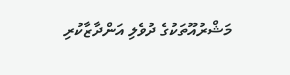މަޝްރުއޫތަކުގެ ދުވެލި އަންދާޒާކުރި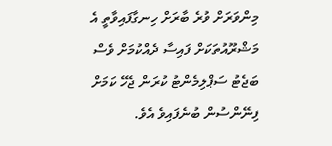މިންވަރަށް ވުރެ ބާރަށް ހިނގާފައިވާތީ އެ މަޝްރޫއުތަކަށް ފައިސާ ދެއްކުމަށް ވެސް ބަޖެޓު ސަޕްލިމެންޓު ކުރަން ޖެހޭ ކަމަށް ފިނޭންސުން ބުނެފައިވެ އެވެ.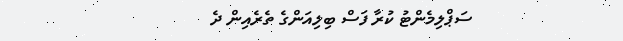ސަޕްލިމެންޓު ކުރާ ފަސް ބިލިއަންގެ ތެރެއިން ދެ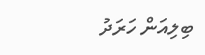ބިލިއަން ހަރަދު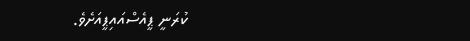ކުރަނީ ޕީއެސްއައިޕީއަށެވެ.